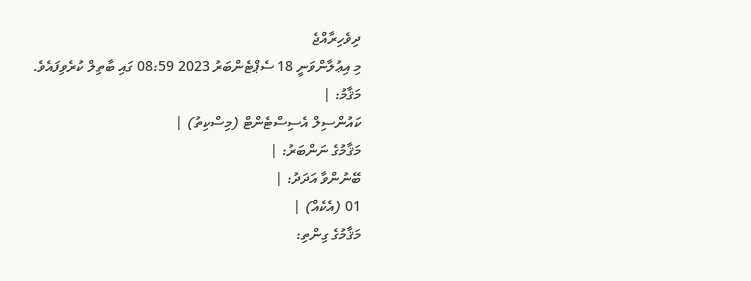ދިވެހިރާއްޖެ
މި އިޢުލާންވަނީ 18 ސެޕްޓެންބަރު 2023 08:59 ގައި ބާތިލް ކުރެވިފައެވެ.
މަޤާމު: |
ކައުންސިލް އެސިސްޓެންޓް (މިސްކިތު) |
މަޤާމުގެ ނަންބަރު: |
ބޭނުންވާ އަދަދު: |
01 (އެކެއް) |
މަޤާމުގެ ގިންތި: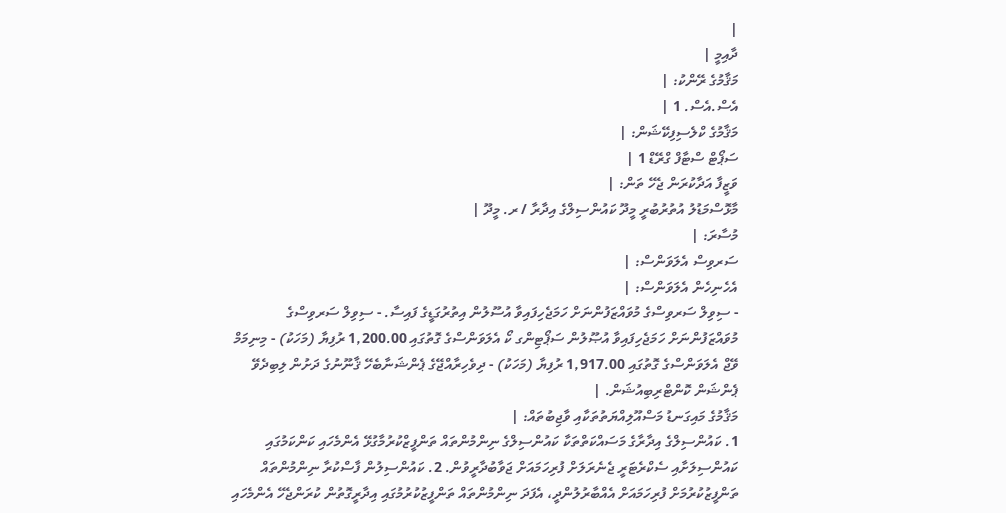|
ދާއިމީ |
މަޤާމުގެ ރޭންކު: |
އެސް.އެސް. 1 |
މަޤާމުގެ ކްލެސިފިކޭޝަން: |
ސަޕޯޓް ސްޓާފް ގްރޭޑް 1 |
ވަޒީފާ އަދާކުރަން ޖެހޭ ތަން: |
މާޅޮސްމަޑުލު އުތުރުބުރީ މީދޫ ކައުންސިލްގެ އިދާރާ / ރ. މީދޫ |
މުސާރަ: |
ސަރވިސް އެލަވަންސް: |
އެހެނިހެން އެލަވަންސް: |
- ސިވިލް ސަރވިސްގެ މުވައްޒަފުންނަށް ހަމަޖެހިފައިވާ އުސޫލުން އިތުރުގަޑީގެ ފައިސާ. - ސިވިލް ސަރވިސްގެ މުވައްޒަފުންނަށް ހަމަޖެހިފައިވާ އުޞޫލުން ސަޕޯޓިންގ ކޯ އެލަވަންސްގެ ގޮތުގައި 1,200.00 ރުފިޔާ (މަހަކު) - މިނިމަމް ވޭޖް އެލަވަންސްގެ ގޮތުގައި 1,917.00 ރުފިޔާ (މަހަކު) - ދިވެހިރާއްޖޭގެ ޕެންޝަނާބެހޭ ޤާނޫނުގެ ދަށުން ލިބިދެވޭ ޕެންޝަން ކޮންޓްރިބިއުޝަން. |
މަޤާމުގެ މައިގަނޑު މަސްއޫލިއްޔަތުތަކާއި ވާޖިބުތައް: |
1. ކައުންސިލްގެ އިދާރާގެ މަސައްކަތްތަކާ ކައުންސިލްގެ ނިންމުންތައް ތަންފީޒްކުރުމާގުޅޭ އެންމެހައި ކަންކަމުގައި ކައުންސިލަށާއި ސެކްރެޓަރީ ޖެނެރަލަށް ފުރިހަމައަށް ޖަވާބުދާރީވުން. 2. ކައުންސިލުން ފާސްކުރާ ނިންމުންތައް ތަންފީޒުކުރުމަށް ފުރިހަމައަށް އެއްބާރުލުންދީ، އެފަދަ ނިންމުންތައް ތަންފީޒުކުރުމުގައި އިދާރީގޮތުން ކުރަންޖެހޭ އެންމެހައި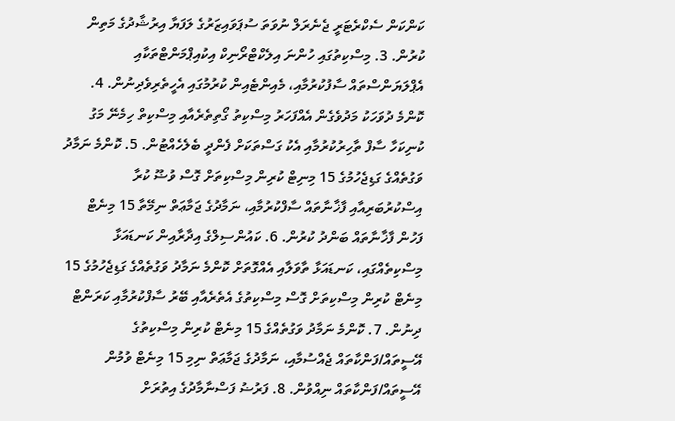ކަންކަން ސެކްރެޓަރީ ޖެނެރަލް ނުވަތަ ސުޕަވައިޒަރުގެ ލަފަޔާ އިރުޝާދުގެ މަތިން ކުރުން. 3. މިސްކިތުގައި ހުންނަ އިލެކްޓްރޯނިކް އިކުއިޕްމަންޓްތަކާއި އެޕްލަޔަންސްތައް ސާފުކުރުމާއި، މެއިންޓެއިން ކުރުމުގައި އެހީތެރިވެދިނުން. 4. ކޮންމެ ދުވަހަކު މަދުވެގެން އެއްފަހަރު މިސްކިތު ގޯތިތެރެއާއި މިސްކިތް ހިމެނޭ މަގު ކުނިކަހާ ސާފް ތާހިރުކުރުމާއި އެކު ގަސްތަކަށް ފެންދީ ބެލެހެއްޓުން. 5. ކޮންމެ ނަމާދު ވަގުތެއްގެ ގަޑިޖެހުމުގެ 15 މިނިޓް ކުރިން މިސްކިތަށް ގޮސް ވުޟޫ ކުރާ އިސްކުރުބަރިއާއި ފާޚާނާތައް ސާފްކުރުމާއި، ނަމާދުގެ ޖަމާޢަތް ނިމޭތާ 15 މިނެޓް ފަހުން ފާޚާނާތައް ބަންދު ކުރުން. 6. ކައުންސިލްގެ އިދާރާއިން ކަނޑައަޅާ މިސްކިތެއްގައި، ކަނޑައަޅާ ތާވަލާއި އެއްގޮތަށް ކޮންމެ ނަމާދު ވަގުތެއްގެ ގަޑިޖެހުމުގެ 15 މިނެޓް ކުރިން މިސްކިތަށް ގޮސް މިސްކިތުގެ އެތެރެއާއި ބޭރު ސާފްކުރުމާއި ކަރަންޓް ދިނުން. 7. ކޮންމެ ނަމާދު ވަގުތެއްގެ 15 މިނެޓް ކުރިން މިސްކިތުގެ އޭސީތައް/ފަންކާތައް ޖެއްސުމާއި، ނަމާދުގެ ޖަމާޢަތް ނިމި 15 މިނެޓް ވުމުން އޭސީތައް/ފަންކާތައް ނިއްވުން. 8. ފަރުޟު ފަސްނާމާދުގެ އިތުރަށް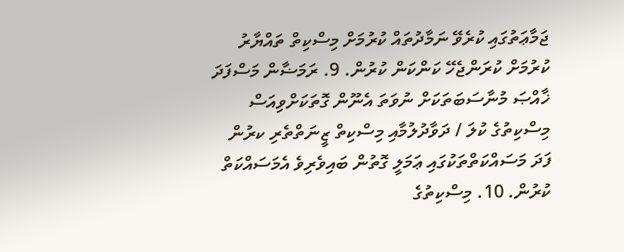ޖަމާޢަތުގައި ކުރެވޭ ނަމާދުތައް ކުރުމަށް މިސްކިތް ތައްޔާރު ކުރުމަށް ކުރަންޖެހޭ ކަންކަން ކުރުން. 9. ރަމަޟާން މަސްފަދަ ޚާއްޞަ މުނާސަބަތަކަށް ނުވަތަ އެނޫން ގޮތަކަށްވިއަސް މިސްކިތުގެ ކުލަ / ދަވާދުލުމާއި މިސްކިތް ޒީނަތްތެރި ކރުން ފަދަ މަސައްކަތްތަކުގައި ޢަމަލީ ގޮތުން ބައިވެރިވެ އެމަސައްކަތް ކުރުން. 10. މިސްކިތުގެ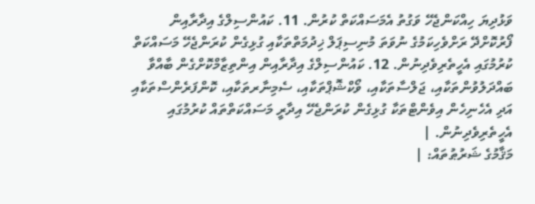ވަޅުދިޔަ ހިއްކަންޖެހޭ ވަގުތު އެމަސައްކަތް ކުރުން. 11. ކައުންސިލްގެ އިދާރާއިން ފޯރުކޮށްދޭ ރަށްވެހިކަމުގެ ނުވަތަ މުނިސިޕަލް ޚިދުމަތްތަކާއި ގުޅިގެން ކުރަންޖެހޭ މަސައްކަތް ކުރުމުގައި އެހީތެރިވެދިނުން. 12. ކައުންސިލްގެ އިދާރާއިން އިންތިޒާމްކޮށްގެން ބާއްވާ ބައްދަލުވުންތަކާއި، ޖަލްސާތަކާއި، ވޯކްޝޮޕްތަކާއި، ސެމިނާރތަކާއި، ކޮންފަރެންސްތަކާއި އަދި އެހެނިހެން އިވެންޓްތަކާ ގުޅިގެން ކުރަންޖެހޭ އިދާރީ މަސައްކަތްތައް ކުރުމުގައި އެހީތެރިވެދިނުން. |
މަޤާމުގެ ޝަރުޠުތައް: |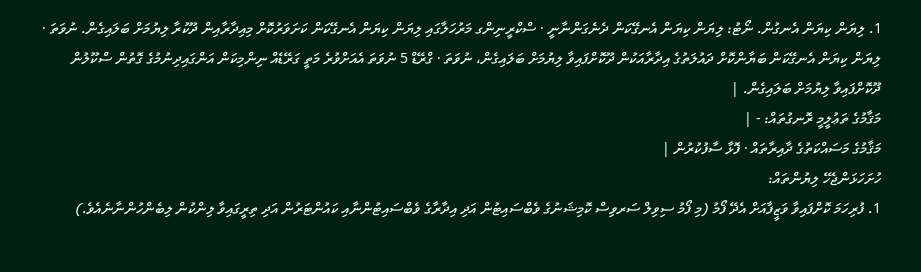1. ލިޔަން ކިޔަން އެނގުން. ނޯޓު: ލިޔަން ކިޔަން އެނގޭކަން ދެނެގަންނާނީ · ސްކްރީނިންގ މަރުހަލާގައި ލިޔަން ކިޔަން އެނގޭކަން ކަށަވަރުކޮށް މިއިދާރާއިން ދޫކުރާ ލިޔުމަށް ބަލައިގެން. ނުވަތަ · ލިޔަން ކިޔަން އެނގޭކަން ބަޔާންކޮށް ދައުލަތުގެ އިދާރާއަކުން ދޫކޮށްފައިވާ ލިޔުމަށް ބަލައިގެން، ނުވަތަ · ގްރޭޑް 5 ނުވަތަ އެއަށްވުރެ މަތީ ގަރޭޑެއް ނިންމިކަން އަންގައިދިނުމުގެ ގޮތުން ސްކޫލުން ދޫކޮށްފައިވާ ލިޔުމަށް ބަލައިގެން. |
މަޤާމުގެ ތަޢުލީމީ ރޮނގުތައް: - |
މަޤާމުގެ މަސައްކަތުގެ ދާއިރާތައް · ފޮޅާ ސާފުކުރުން |
ހުށަހަޅަންޖެހޭ ލިޔުންތައް:
1. ފުރިހަމަ ކޮށްފައިވާ ވަޒީފާއަށް އެދޭ ފޯމު (މި ފޯމު ސިވިލް ސަރވިސް ކޮމިޝަނުގެ ވެބްސައިޓުން އަދި އިދާރާގެ ވެބްސައިޓުންނާއި ކައުންޓަރުން އަދި ތިރީގައިވާ ލިންކުން ލިބެންހުންނާނެއެވެ.)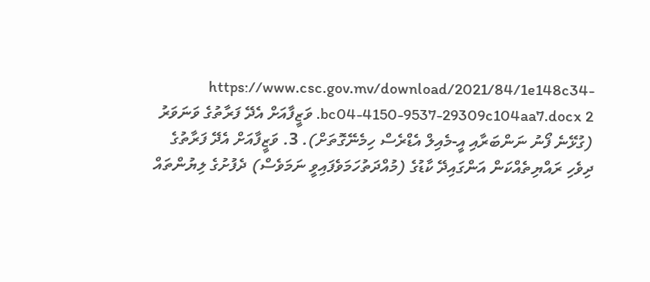https://www.csc.gov.mv/download/2021/84/1e148c34-bc04-4150-9537-29309c104aa7.docx 2. ވަޒީފާއަށް އެދޭ ފަރާތުގެ ވަނަވަރު (ގުޅޭނެ ފޯނު ނަންބަރާއި އީ-މެއިލް އެޑްރެސް ހިމެނޭގޮތަށް). 3. ވަޒީފާއަށް އެދޭ ފަރާތުގެ ދިވެހި ރައްޔިތެއްކަން އަންގައިދޭ ކާޑުގެ (މުއްދަތުހަމަވެފައިވީ ނަމަވެސް) ދެފުށުގެ ލިޔުންތައް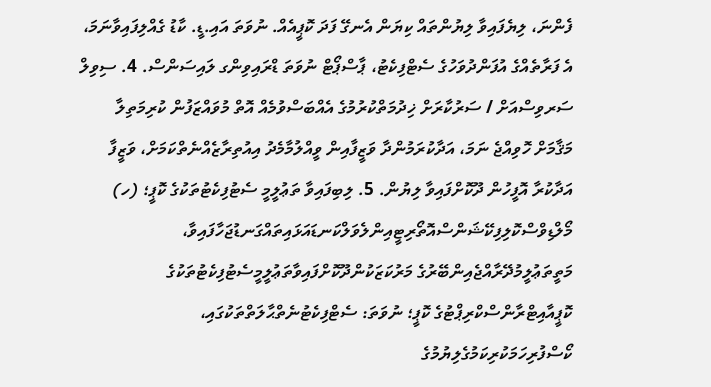ފެންނަ، ލިޔެފައިވާ ލިޔުންތައް ކިޔަން އެނގޭ ފަދަ ކޮޕީއެއް. ނުވަތަ އައި.ޑީ. ކާޑު ގެއްލިފައިވާނަމަ، އެ ފަރާތެއްގެ އުފަންދުވަހުގެ ސެޓްފިކެޓު، ޕާސްޕޯޓް ނުވަތަ ޑްރައިވިންގ ލައިސަންސް. 4. ސިވިލް ސަރވިސްއަށް / ސަރުކާރަށް ޚިދުމަތްކުރުމުގެ އެއްބަސްވުމެއް އޮތް މުވައްޒަފުން ކުރިމަތިލާ މަޤާމަށް ހޮވިއްޖެ ނަމަ، އަދާކުރަމުންދާ ވަޒީފާއިން ވީއްލުމާމެދު އިއުތިރާޒެއްނެތްކަމަށް، ވަޒީފާ އަދާކުރާ އޮފީހުން ދޫކޮށްފައިވާ ލިޔުން. 5. ލިބިފައިވާ ތަޢުލީމީ ސެޓުފިކެޓުތަކުގެ ކޮޕީ؛ (ހ) މޯލްޑިވްސްކޮލިފިކޭޝަންސްއޮތޯރިޓީއިންލެވަލްކަނޑައަޅައިތައްގަނޑުޖަހާފައިވާ، މަތީތަޢުލީމުދޭރާއްޖެއިންބޭރުގެ މަރުކަޒަކުންދޫކޮށްފައިވާތަޢުލީމީސެޓުފިކެޓުތަކުގެ ކޮޕީއާއިޓްރާންސްކްރިޕްޓުގެ ކޮޕީ؛ ނުވަތަ: ސެޓްފިކެޓުނެތްޙާލަތްތަކުގައި، ކޯސްފުރިހަމަކުރިކަމުގެލިޔުމުގެ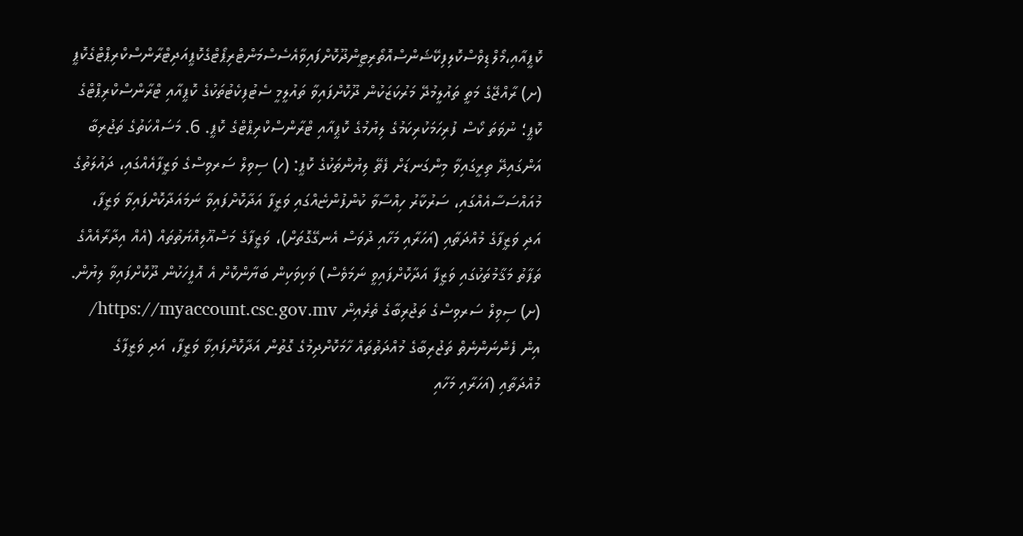ކޮޕީއާއި،މޯލްޑިވްސްކޮލިފިކޭޝަންސްއޮތޯރިޓީންދޫކޮށްފައިވާއެސެސްމަންޓްރިޕޯޓްގެކޮޕީއަދިޓްރާންސްކްރިޕްޓްގެކޮޕީ (ށ) ރާއްޖޭގެ މަތީ ތައުލީމުދޭ މަރުކަޒަކުން ދޫކޮށްފައިވާ ތައުލީމީ ސެޓުފިކެޓުތަކުގެ ކޮޕީއާއި ޓްރާންސްކްރިޕްޓްގެ ކޮޕީ؛ ނުވަތަ ކޯސް ފުރިހަމަކުރިކަމުގެ ލިޔުމުގެ ކޮޕީއާއި ޓްރާންސްކްރިޕްޓްގެ ކޮޕީ. 6. މަސައްކަތުގެ ތަޖުރިބާ އަންގައިދޭ ތިރީގައިވާ މިންގަނޑަށް ފެތޭ ލިޔުންތަކުގެ ކޮޕީ: (ހ) ސިވިލް ސަރވިސްގެ ވަޒީފާއެއްގައި، ދައުލަތުގެ މުއައްސަސާއެއްގައި، ސަރުކާރު ހިއްސާވާ ކުންފުންޏެއްގައި ވަޒީފާ އަދާކޮށްފައިވާ ނަމައަދާކޮށްފައިވާ ވަޒީފާ، އަދި ވަޒީފާގެ މުއްދަތާއި (އަހަރާއި މަހާއި ދުވަސް އެނގޭގޮތަށް)، ވަޒީފާގެ މަސްއޫލިއްޔަތުތައް (އެއް އިދާރާއެއްގެ ތަފާތު މަޤާމުތަކުގައި ވަޒީފާ އަދާކޮށްފައިވީ ނަމަވެސް) ވަކިވަކިން ބަޔާންކޮށް އެ އޮފީހަކުން ދޫކޮށްފައިވާ ލިޔުން. (ށ) ސިވިލް ސަރވިސްގެ ތަޖުރިބާގެ ތެރެއިން https://myaccount.csc.gov.mv/ އިން ފެންނަންނެތް ތަޖުރިބާގެ މުއްދަތުތައް ހާމަކޮށްދިމުގެ ގޮތުން އަދާކޮށްފައިވާ ވަޒީފާ، އަދި ވަޒީފާގެ މުއްދަތާއި (އަހަރާއި މަހާއި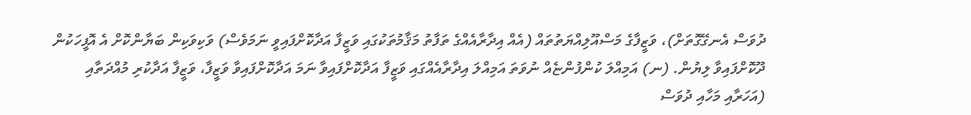ދުވަސް އެނގޭގޮތަށް)، ވަޒީފާގެ މަސްއޫލިއްޔަތުތައް (އެއް އިދާރާއެއްގެ ތަފާތު މަޤާމުތަކުގައި ވަޒީފާ އަދާކޮށްފައިވީ ނަމަވެސް) ވަކިވަކިން ބަޔާންކޮށް އެ އޮފީހަކުން ދޫކޮށްފައިވާ ލިޔުން. (ނ) އަމިއްލަ ކުންފުންޏެއް ނުވަތަ އަމިއްލަ އިދާރާއެއްގައި ވަޒީފާ އަދާކޮށްފައިވާ ނަމަ އަދާކޮށްފައިވާ ވަޒީފާ، ވަޒީފާ އަދާކުރި މުއްދަތާއި (އަހަރާއި މަހާއި ދުވަސް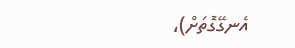އެނގޭގޮތަށް)،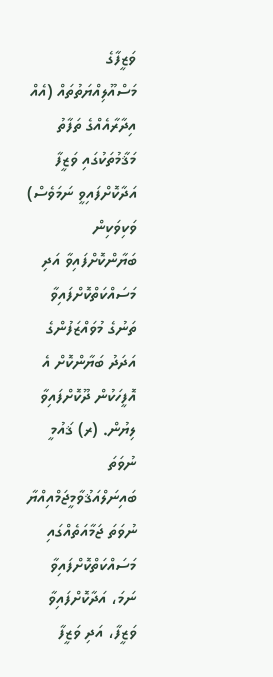ވަޒީފާގެ މަސްއޫލިއްޔަތުތައް (އެއް އިދާރާއެއްގެ ތަފާތު މަޤާމުތަކުގައި ވަޒީފާ އަދާކޮށްފައިވީ ނަމަވެސް) ވަކިވަކިން ބަޔާންކޮށްފައިވާ އަދި މަސައްކަތްކޮށްފައިވާ ތަނުގެ މުވައްޒަފުންގެ އަދަދު ބަޔާންކޮށް އެ އޮފީހަކުން ދޫކޮށްފައިވާ ލިޔުން. (ރ) ޤައުމީ ނުވަތަ ބައިނަލްއަޤުވާމީޖަމްއިއްޔާ ނުވަތަ ޖަމާއަތެއްގައި މަސައްކަތްކޮށްފައިވާ ނަމަ، އަދާކޮށްފައިވާ ވަޒީފާ، އަދި ވަޒީފާ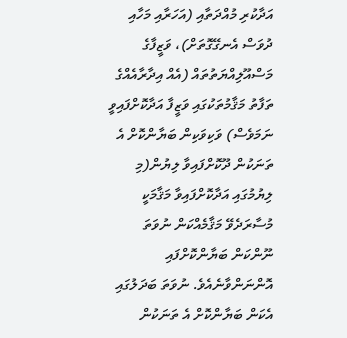އަދާކުރި މުއްދަތާއި (އަހަރާއި މަހާއި ދުވަސް އެނގޭގޮތަށް)، ވަޒީފާގެ މަސްއޫލިއްޔަތުތައް (އެއް އިދާރާއެއްގެ ތަފާތު މަޤާމުތަކުގައި ވަޒީފާ އަދާކޮށްފައިވީ ނަމަވެސް) ވަކިވަކިން ބަޔާންކޮށް އެ ތަނަކުން ދޫކޮށްފައިވާ ލިޔުން(މި ލިޔުމުގައި އަދާކޮށްފައިވާ މަޤާމަކީ މުސާރަދެވޭ މަޤާމެއްކަން ނުވަތަ ނޫންކަން ބަޔާންކޮށްފައި އޮންނަންވާނެއެވެ. ނުވަތަ ބަދަލުގައި އެކަން ބަޔާންކޮށް އެ ތަނަކުން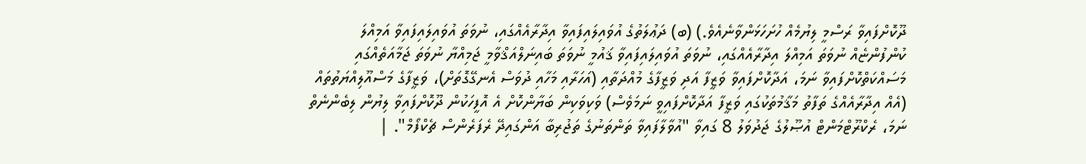ދޫކޮށްފައިވާ ރަސްމީ ލިޔުމެއް ހުށަހަޅަންވާނެއެވެ.) (ބ) ދަޢުލަތުގެ އުވައިލައިފައިވާ އިދާރާއެއްގައި، ނުވަތަ އުވައިލައިފައިވާ އަމިއްލަ ކުންފުންޏެއް ނުވަތަ އަމިއްލަ އިދާރާއެއްގައި، ނުވަތަ އުވައިލައިފައިވާ ޤައުމީ ނުވަތަ ބައިނަލްއަޤްވާމީ ޖަމިއްޔާ ނުވަތަ ޖަމާއަތެއްގައި މަސައްކަތްކޮށްފައިވާ ނަމަ، އަދާކޮށްފައިވާ ވަޒީފާ އަދި ވަޒީފާގެ މުއްދަތާއި (އަހަރާއި މަހާއި ދުވަސް އެނގޭގޮތަށް)، ވަޒީފާގެ މަސްއޫލިއްޔަތުތައް (އެއް އިދާރާއެއްގެ ތަފާތު މަޤާމުތަކުގައި ވަޒީފާ އަދާކޮށްފައިވީ ނަމަވެސް) ވަކިވަކިން ބަޔާންކޮށް އެ އޮފީހަކުން ދޫކޮށްފައިވާ ލިޔުން ލިބެންނެތް ނަމަ، ރެކްރޫޓްމަންޓް އުޞޫލުގެ ޖަދުވަލު 8 ގައިވާ "އުވާލާފައިވާ ތަންތަނުގެ ތަޖުރިބާ އަންގައިދޭ ރެފަރެންސް ޗެކްފޯމް". |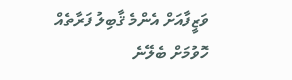ވަޒީފާއަށް އެންމެ ޤާބިލު ފަރާތެއް ހޮވުމަށް ބެލޭނެ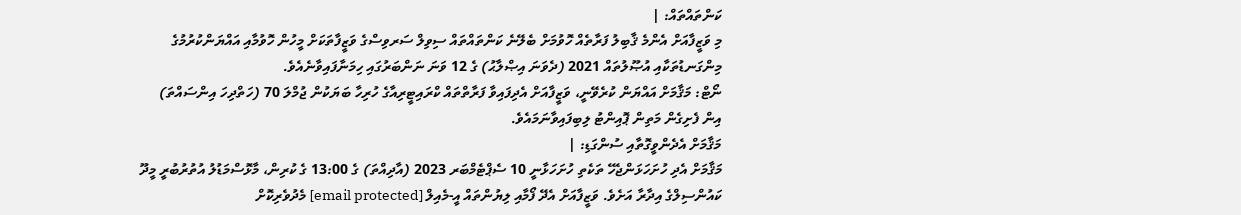ކަންތައްތައް: |
މި ވަޒީފާއަށް އެންމެ ޤާބިލު ފަރާތެއް ހޮވުމަށް ބެލޭނެ ކަންތައްތައް ސިވިލް ސަރވިސްގެ ވަޒީފާތަކަށް މީހުން ހޮވުމާއި އައްޔަންކުރުމުގެ މިންގަނޑުތަކާއި އުޞޫލުތައް 2021 (ދެވަނަ އިޞްލާޙު) ގެ 12 ވަނަ ނަންބަރުގައި ހިމަނާފައިވާނެއެވެ.
ނޯޓް: މަޤާމަށް އައްޔަން ކުރެވޭނީ، ވަޒީފާއަށް އެދިފައިވާ ފަރާތްތައް ކްރައިޓީރިއާގެ ހުރިހާ ބަޔަކުން ޖުމްލަ 70 (ހަތްދިހަ އިންސައްތަ) އިން ފެށިގެން މަތިން ޕޮއިންޓު ލިބިފައިވާނަމައެވެ.
މަޤާމަށް އެދެންވީގޮތާއި ސުންގަޑި: |
މަޤާމަށް އެދި ހުށަހަޅަންޖެހޭ ތަކެތި ހުށަހަޅާނީ 10 ސެޕްޓެމްބަރ 2023 (އާދިއްތަ) ގެ 13:00 ގެ ކުރިން، މާޅޮސްމަޑުލު އުތުރުބުރީ މީދޫ ކައުންސިލްގެ އިދާރާ އަށެވެ. ވަޒީފާއަށް އެދޭ ފޯމާއި ލިޔުންތައް އީ-މެއިލް [email protected] މެދުވެރިކޮށް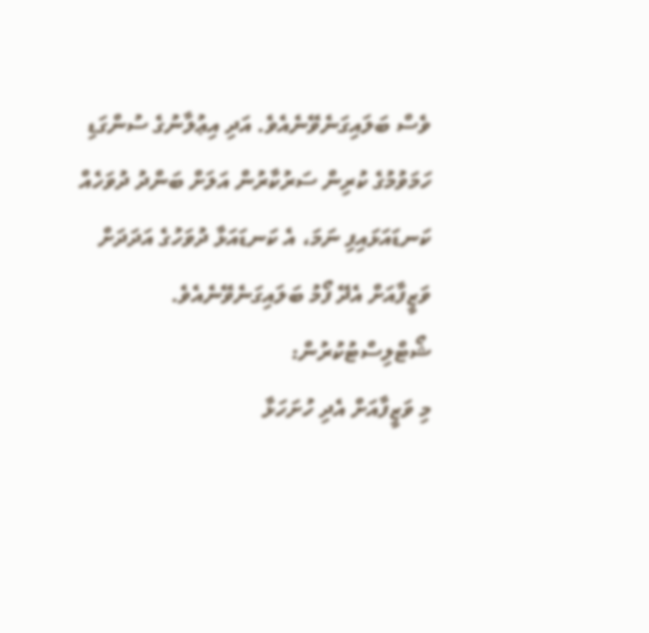ވެސް ބަލައިގަނެވޭނެއެވެ. އަދި އިޢުލާނުގެ ސުންގަޑި ހަމަވުމުގެ ކުރިން ސަރުކާރުން އަލަށް ބަންދު ދުވަހެއް ކަނޑައަޅައިފި ނަމަ، އެ ކަނޑައަޅާ ދުވަހުގެ އަދަދަށް ވަޒީފާއަށް އެދޭ ފޯމު ބަލައިގަނެވޭނެއެވެ.
ޝޯޓްލިސްޓުކުރުން:
މި ވަޒީފާއަށް އެދި ހުށަހަޅާ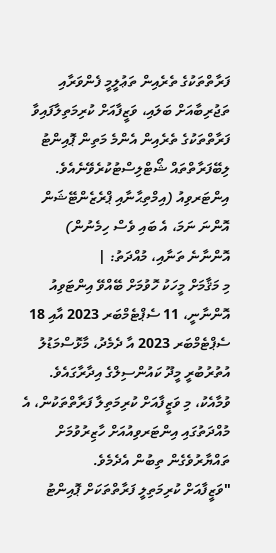ފަރާތްތަކުގެ ތެރެއިން ތަޢުލީމީ ފެންވަރާއި ތަޖުރިބާއަށް ބަލައި، ވަޒީފާއަށް ކުރިމަތިލާފައިވާ ފަރާތްތަކުގެ ތެރެއިން އެންމެ މަތިން ޕޮއިންޓު ލިބޭފަރާތްތައް ޝޯޓްލިސްޓުކުރެވޭނެއެވެ.
އިންޓަރވިއު (އިމްތިޙާނާއި ޕްރެޒެންޓޭޝަން އޮންނަ ނަމަ، އެ ބައި ވެސް ހިމެނުން) އޮންނާނެ ތަނާއި، މުއްދަތު: |
މި މަޤާމަށް މީހަކު ހޮވުމަށް ބޭއްވޭ އިންޓަވިއު އޮންނާނީ، 11 ސެޕްޓެމްބަރ 2023 އާއި 18 ސެޕްޓެމްބަރ 2023 އާ ދެމެދު، މާޅޮސްމަޑުލު އުތުރުބުރީ މީދޫ ކައުންސިލްގެ އިދާރާގައެވެ. ވުމާއެކު، މި ވަޒީފާއަށް ކުރިމަތިލާ ފަރާތްތަކުން، އެ މުއްދަތުގައި އިންޓަރވިއުއަށް ހާޒިރުވުމަށް ތައްޔާރުވެގެން ތިބުން އެދެމެވެ.
"ވަޒީފާއަށް ކުރިމަތިލީ ފަރާތްތަކަށް ޕޮއިންޓު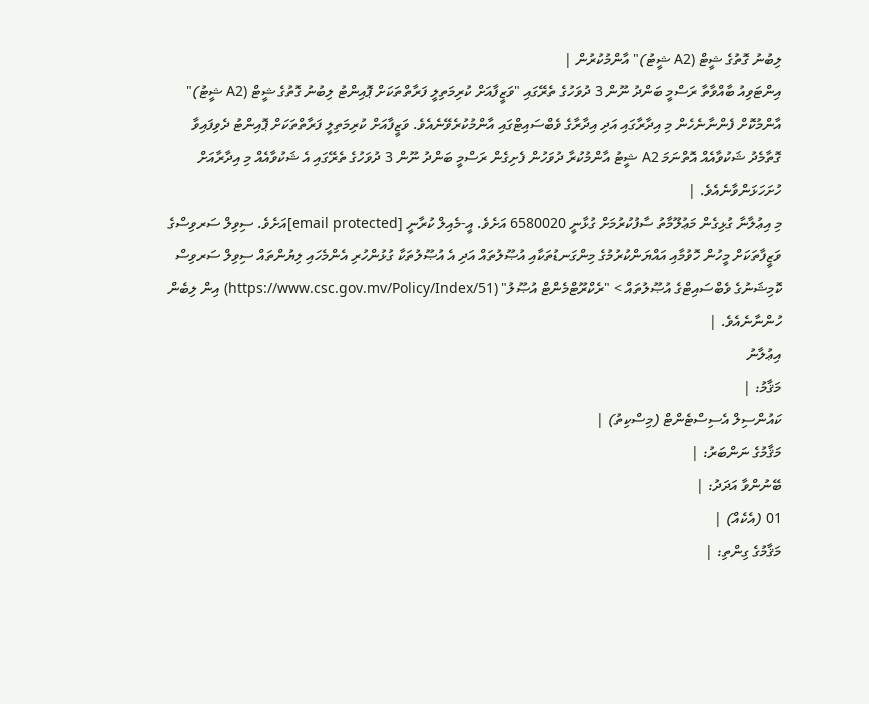ލިބުނު ގޮތުގެ ޝީޓް (A2 ޝީޓު)" އާންމުކުރުން |
އިންޓަވިއު ބާއްވާތާ ރަސްމީ ބަންދު ނޫން 3 ދުވަހުގެ ތެރޭގައި "ވަޒީފާއަށް ކުރިމަތިލީ ފަރާތްތަކަށް ޕޮއިންޓު ލިބުނު ގޮތުގެ ޝީޓް (A2 ޝީޓު)" އާންމުކޮށް ފެންނާނެހެން މި އިދާރާގައި އަދި އިދާރާގެ ވެބްސައިޓްގައި އާންމުކުރެވޭނެއެވެ. ވަޒީފާއަށް ކުރިމަތިލީ ފަރާތްތަކަށް ޕޮއިންޓު ދެވިފައިވާ ގޮތާމެދު ޝަކުވާއެއް އޮތްނަމަ A2 ޝީޓު އާންމުކުރާ ދުވަހުން ފެށިގެން ރަސްމީ ބަންދު ނޫން 3 ދުވަހުގެ ތެރޭގައި އެ ޝަކުވާއެއް މި އިދާރާއަށް ހުށަހަޅަންވާނެއެވެ. |
މި އިޢުލާނާ ގުޅިގެން މަޢުލޫމާތު ސާފުކުރުމަށް ގުޅާނީ 6580020 އަށެވެ. އީ-މެއިލް ކުރާނީ [email protected]އަށެވެ. ސިވިލް ސަރވިސްގެ ވަޒީފާތަކަށް މީހުން ހޮވުމާއި އައްޔަންކުރުމުގެ މިންގަނޑުތަކާއި އުޞޫލުތައް އަދި އެ އުޞޫލުތަކާ ގުޅުންހުރި އެންމެހައި ލިޔުންތައް ސިވިލް ސަރވިސް ކޮމިޝަނުގެ ވެބްސައިޓްގެ އުޞޫލުތައް > "ރެކްރޫޓްމެންޓް އުޞޫލު" (https://www.csc.gov.mv/Policy/Index/51) އިން ލިބެން ހުންނާނެއެވެ. |
އިޢުލާނު
މަޤާމު: |
ކައުންސިލް އެސިސްޓެންޓް (މިސްކިތު) |
މަޤާމުގެ ނަންބަރު: |
ބޭނުންވާ އަދަދު: |
01 (އެކެއް) |
މަޤާމުގެ ގިންތި: |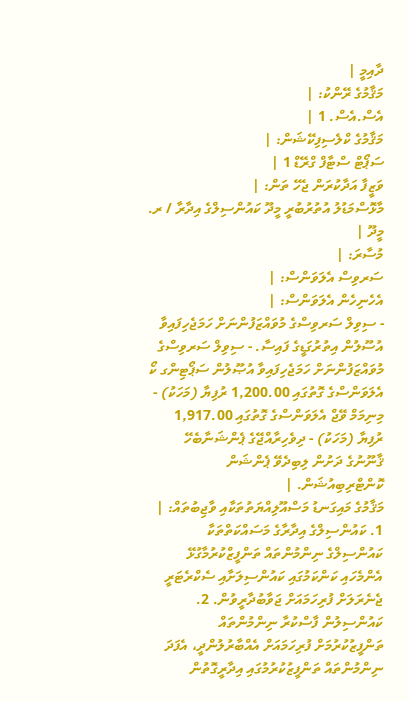ދާއިމީ |
މަޤާމުގެ ރޭންކު: |
އެސް.އެސް. 1 |
މަޤާމުގެ ކްލެސިފިކޭޝަން: |
ސަޕޯޓް ސްޓާފް ގްރޭޑް 1 |
ވަޒީފާ އަދާކުރަން ޖެހޭ ތަން: |
މާޅޮސްމަޑުލު އުތުރުބުރީ މީދޫ ކައުންސިލްގެ އިދާރާ / ރ. މީދޫ |
މުސާރަ: |
ސަރވިސް އެލަވަންސް: |
އެހެނިހެން އެލަވަންސް: |
- ސިވިލް ސަރވިސްގެ މުވައްޒަފުންނަށް ހަމަޖެހިފައިވާ އުސޫލުން އިތުރުގަޑީގެ ފައިސާ. - ސިވިލް ސަރވިސްގެ މުވައްޒަފުންނަށް ހަމަޖެހިފައިވާ އުޞޫލުން ސަޕޯޓިންގ ކޯ އެލަވަންސްގެ ގޮތުގައި 1,200.00 ރުފިޔާ (މަހަކު) - މިނިމަމް ވޭޖް އެލަވަންސްގެ ގޮތުގައި 1,917.00 ރުފިޔާ (މަހަކު) - ދިވެހިރާއްޖޭގެ ޕެންޝަނާބެހޭ ޤާނޫނުގެ ދަށުން ލިބިދެވޭ ޕެންޝަން ކޮންޓްރިބިއުޝަން. |
މަޤާމުގެ މައިގަނޑު މަސްއޫލިއްޔަތުތަކާއި ވާޖިބުތައް: |
1. ކައުންސިލްގެ އިދާރާގެ މަސައްކަތްތަކާ ކައުންސިލްގެ ނިންމުންތައް ތަންފީޒްކުރުމާގުޅޭ އެންމެހައި ކަންކަމުގައި ކައުންސިލަށާއި ސެކްރެޓަރީ ޖެނެރަލަށް ފުރިހަމައަށް ޖަވާބުދާރީވުން. 2. ކައުންސިލުން ފާސްކުރާ ނިންމުންތައް ތަންފީޒުކުރުމަށް ފުރިހަމައަށް އެއްބާރުލުންދީ، އެފަދަ ނިންމުންތައް ތަންފީޒުކުރުމުގައި އިދާރީގޮތުން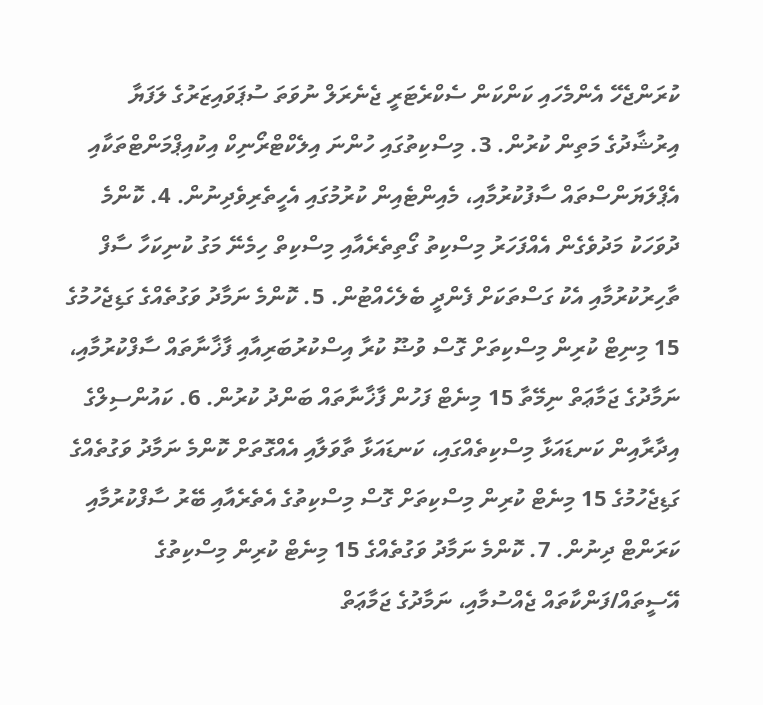ކުރަންޖެހޭ އެންމެހައި ކަންކަން ސެކްރެޓަރީ ޖެނެރަލް ނުވަތަ ސުޕަވައިޒަރުގެ ލަފަޔާ އިރުޝާދުގެ މަތިން ކުރުން. 3. މިސްކިތުގައި ހުންނަ އިލެކްޓްރޯނިކް އިކުއިޕްމަންޓްތަކާއި އެޕްލަޔަންސްތައް ސާފުކުރުމާއި، މެއިންޓެއިން ކުރުމުގައި އެހީތެރިވެދިނުން. 4. ކޮންމެ ދުވަހަކު މަދުވެގެން އެއްފަހަރު މިސްކިތު ގޯތިތެރެއާއި މިސްކިތް ހިމެނޭ މަގު ކުނިކަހާ ސާފް ތާހިރުކުރުމާއި އެކު ގަސްތަކަށް ފެންދީ ބެލެހެއްޓުން. 5. ކޮންމެ ނަމާދު ވަގުތެއްގެ ގަޑިޖެހުމުގެ 15 މިނިޓް ކުރިން މިސްކިތަށް ގޮސް ވުޟޫ ކުރާ އިސްކުރުބަރިއާއި ފާޚާނާތައް ސާފްކުރުމާއި، ނަމާދުގެ ޖަމާޢަތް ނިމޭތާ 15 މިނެޓް ފަހުން ފާޚާނާތައް ބަންދު ކުރުން. 6. ކައުންސިލްގެ އިދާރާއިން ކަނޑައަޅާ މިސްކިތެއްގައި، ކަނޑައަޅާ ތާވަލާއި އެއްގޮތަށް ކޮންމެ ނަމާދު ވަގުތެއްގެ ގަޑިޖެހުމުގެ 15 މިނެޓް ކުރިން މިސްކިތަށް ގޮސް މިސްކިތުގެ އެތެރެއާއި ބޭރު ސާފްކުރުމާއި ކަރަންޓް ދިނުން. 7. ކޮންމެ ނަމާދު ވަގުތެއްގެ 15 މިނެޓް ކުރިން މިސްކިތުގެ އޭސީތައް/ފަންކާތައް ޖެއްސުމާއި، ނަމާދުގެ ޖަމާޢަތް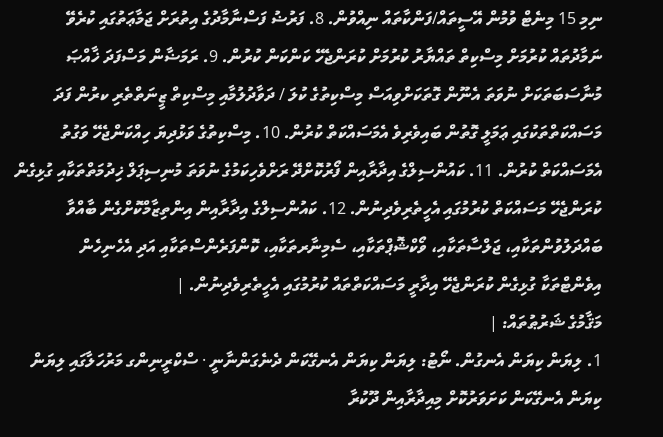ނިމި 15 މިނެޓް ވުމުން އޭސީތައް/ފަންކާތައް ނިއްވުން. 8. ފަރުޟު ފަސްނާމާދުގެ އިތުރަށް ޖަމާޢަތުގައި ކުރެވޭ ނަމާދުތައް ކުރުމަށް މިސްކިތް ތައްޔާރު ކުރުމަށް ކުރަންޖެހޭ ކަންކަން ކުރުން. 9. ރަމަޟާން މަސްފަދަ ޚާއްޞަ މުނާސަބަތަކަށް ނުވަތަ އެނޫން ގޮތަކަށްވިއަސް މިސްކިތުގެ ކުލަ / ދަވާދުލުމާއި މިސްކިތް ޒީނަތްތެރި ކރުން ފަދަ މަސައްކަތްތަކުގައި ޢަމަލީ ގޮތުން ބައިވެރިވެ އެމަސައްކަތް ކުރުން. 10. މިސްކިތުގެ ވަޅުދިޔަ ހިއްކަންޖެހޭ ވަގުތު އެމަސައްކަތް ކުރުން. 11. ކައުންސިލްގެ އިދާރާއިން ފޯރުކޮށްދޭ ރަށްވެހިކަމުގެ ނުވަތަ މުނިސިޕަލް ޚިދުމަތްތަކާއި ގުޅިގެން ކުރަންޖެހޭ މަސައްކަތް ކުރުމުގައި އެހީތެރިވެދިނުން. 12. ކައުންސިލްގެ އިދާރާއިން އިންތިޒާމްކޮށްގެން ބާއްވާ ބައްދަލުވުންތަކާއި، ޖަލްސާތަކާއި، ވޯކްޝޮޕްތަކާއި، ސެމިނާރތަކާއި، ކޮންފަރެންސްތަކާއި އަދި އެހެނިހެން އިވެންޓްތަކާ ގުޅިގެން ކުރަންޖެހޭ އިދާރީ މަސައްކަތްތައް ކުރުމުގައި އެހީތެރިވެދިނުން. |
މަޤާމުގެ ޝަރުޠުތައް: |
1. ލިޔަން ކިޔަން އެނގުން. ނޯޓު: ލިޔަން ކިޔަން އެނގޭކަން ދެނެގަންނާނީ · ސްކްރީނިންގ މަރުހަލާގައި ލިޔަން ކިޔަން އެނގޭކަން ކަށަވަރުކޮށް މިއިދާރާއިން ދޫކުރާ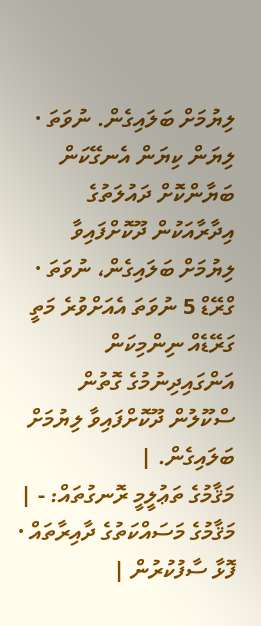ލިޔުމަށް ބަލައިގެން. ނުވަތަ · ލިޔަން ކިޔަން އެނގޭކަން ބަޔާންކޮށް ދައުލަތުގެ އިދާރާއަކުން ދޫކޮށްފައިވާ ލިޔުމަށް ބަލައިގެން، ނުވަތަ · ގްރޭޑް 5 ނުވަތަ އެއަށްވުރެ މަތީ ގަރޭޑެއް ނިންމިކަން އަންގައިދިނުމުގެ ގޮތުން ސްކޫލުން ދޫކޮށްފައިވާ ލިޔުމަށް ބަލައިގެން. |
މަޤާމުގެ ތަޢުލީމީ ރޮނގުތައް: - |
މަޤާމުގެ މަސައްކަތުގެ ދާއިރާތައް · ފޮޅާ ސާފުކުރުން |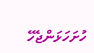ހުށަހަޅަންޖެހޭ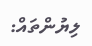ލިޔުންތައް: